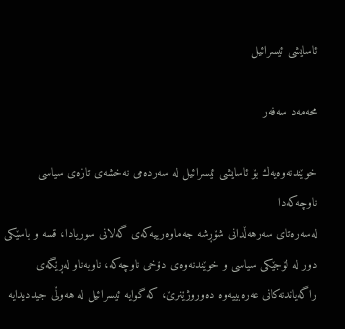ئاسایشی ئیسرائیل

محه‌مه‌د سه‌فه‌ر

خوێندنه‌وه‌یه‌ك بۆ ئاسایشی ئیسرائیل له‌ سه‌رده‌می نه‌خشه‌ی تازه‌ی سیاسی ناوچه‌كه‌دا
له‌سه‌ره‌تای سه‌رهه‌ڵدانی شۆڕشه‌ جه‌ماوه‌رییه‌كه‌ی گه‌لانی سوریادا، قسه‌ و باسێكی دور له‌ لۆجێكی سیاسی و خوێندنه‌وه‌ی دۆخی ناوچه‌كه‌، ناوبه‌ناو له‌ڕێگه‌ی راگه‌یاندنه‌كانی عه‌ره‌بییه‌وه‌ ده‌وروژێنرێ، كه‌ گوایه‌ ئیسرائیل له‌ هه‌وڵی جیددیدایه‌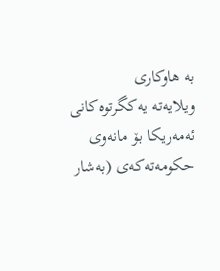به‌ هاوكاری ویلایه‌ته ‌یه‌كگرتوه‌كانی ئه‌مه‌ریكا بۆ مانه‌وی حكومه‌ته‌كه‌ی (به‌شار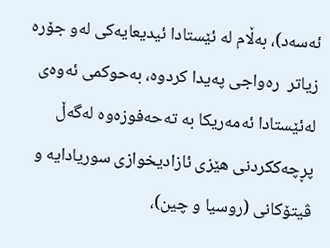ئه‌سه‌د)، به‌ڵام له‌ ئێستادا ئیدیعایه‌كی له‌و جۆره‌ زیاتر  ره‌واجی په‌یدا كردوه‌، به‌حوكمی ئه‌وه‌ی له‌ئێستادا ئه‌مه‌ریكا به‌ ته‌حه‌فوزه‌وه‌ له‌گه‌ڵ پڕچه‌ككردنی هێزی ئازادیخوازی سوریادایه‌ و ڤیتۆكانی (روسیا و چین)،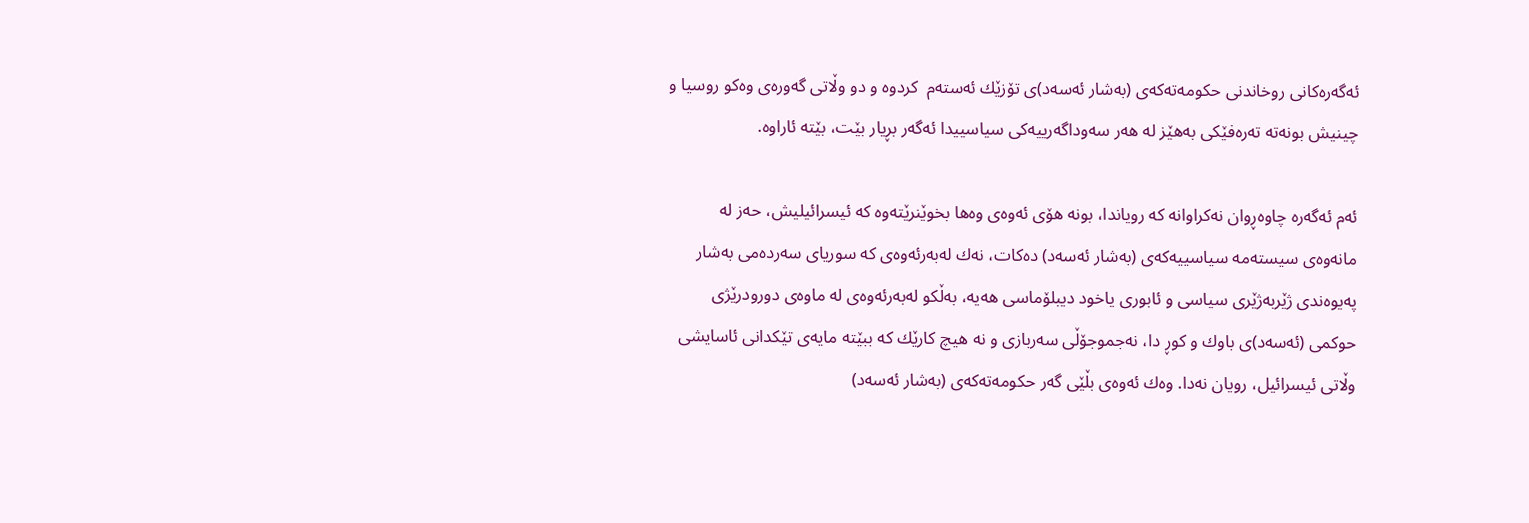ئه‌گه‌ره‌كانی روخاندنی حكومه‌ته‌كه‌ی (به‌شار ئه‌سه‌د)ی تۆزێك ئه‌سته‌م  كردوه‌ و دو وڵاتی گه‌وره‌ی وه‌كو روسیا و چینیش بونه‌ته‌ ته‌ره‌فێكی به‌هێز له‌ هه‌ر سه‌وداگه‌رییه‌كی سیاسییدا ئه‌گه‌ر بڕیار بێت، بێته‌ ئاراوه‌.

ئه‌م ئه‌گه‌ره‌ چاوه‌ڕوان نه‌كراوانه‌ كه‌ رویاندا، بونه‌ هۆی ئه‌وه‌ی وه‌ها بخوێنرێته‌وه‌ كه‌ ئیسرائیلیش، حه‌ز له‌ مانه‌وه‌ی سیسته‌مه‌ سیاسییه‌كه‌ی (به‌شار ئه‌سه‌د) ده‌كات، نه‌ك له‌به‌رئه‌وه‌ی كه‌ سوریای سه‌رده‌می به‌شار په‌یوه‌ندی ژێربه‌ژێری سیاسی و ئابوری یاخود دیبلۆماسی هه‌یه‌، به‌ڵكو له‌به‌رئه‌وه‌ی له‌ ماوه‌ی دورودرێژی حوكمی (ئه‌سه‌د)ی باوك و كوڕ دا، نه‌جموجۆڵی سه‌ربازی و نه‌ هیچ كارێك كه‌ ببێته‌ مایه‌ی تێكدانی ئاسایشی وڵاتی ئیسرائیل، رویان نه‌دا. وه‌ك ئه‌وه‌ی بڵێی گه‌ر حكومه‌ته‌كه‌ی (به‌شار ئه‌سه‌د)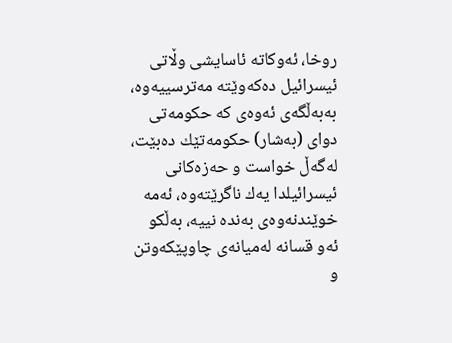روخا، ئه‌وكاته‌ ئاسایشی وڵاتی ئیسرائیل ده‌كه‌وێته‌ مه‌ترسییه‌وه‌، به‌به‌ڵگه‌ی ئه‌وه‌ی كه‌ حكومه‌تی دوای (به‌شار) حكومه‌تێك ده‌بێت، له‌گه‌ڵ خواست و حه‌زه‌كانی ئیسرائیلدا یه‌ك ناگرێته‌وه‌، ئه‌مه‌ خوێندنه‌وه‌ی به‌نده‌ نییه‌، به‌ڵكو ئه‌و قسانه‌ له‌میانه‌ی چاوپێكه‌وتن و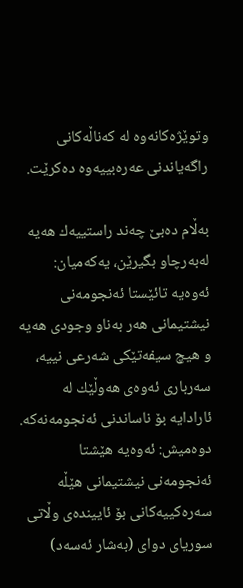وتوێژه‌كانه‌وه‌ له‌ كه‌ناڵه‌كانی راگه‌یاندنی عه‌ره‌بییه‌وه‌ ده‌كرێت.

به‌ڵام ده‌بێ چه‌ند راستییه‌ك هه‌یه‌ له‌به‌رچاو بگیرێن، یه‌كه‌میان: ئه‌وه‌یه‌ تائێستا ئه‌نجومه‌نی نیشتیمانی هه‌ر به‌ناو وجودی هه‌یه‌ و هیچ سیفه‌تێكی شه‌رعی نییه‌، سه‌رباری ئه‌وه‌ی هه‌وڵێك له‌ ئارادایه‌ بۆ ناساندنی ئه‌نجومه‌نه‌كه‌. دوه‌میش: ئه‌وه‌یه‌ هێشتا ئه‌نجومه‌نی نیشتیمانی هێڵه‌ سه‌ره‌كییه‌كانی بۆ ئایینده‌ی وڵاتی سوریای دوای (به‌شار ئه‌سه‌د)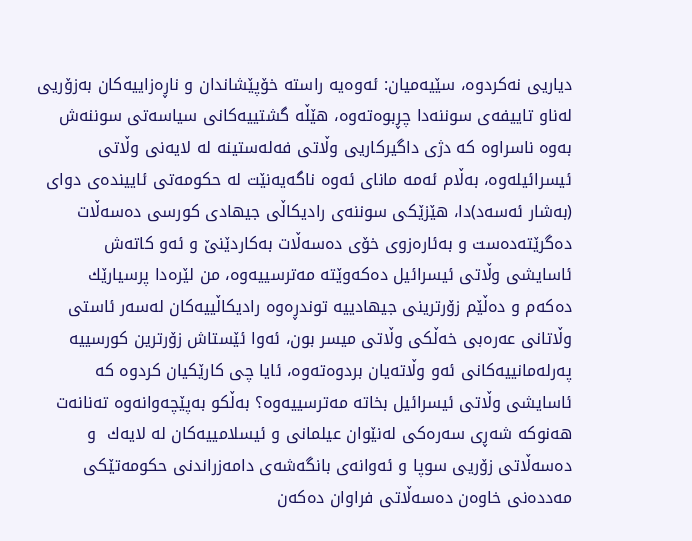دیاریی نه‌كردوه‌، سێیه‌میان: ئه‌وه‌یه‌ راسته‌ خۆپێشاندان و ناڕه‌زاییه‌كان به‌زۆریی له‌ناو تاییفه‌ی سوننه‌دا چڕبوه‌ته‌وه‌، هێڵه‌ گشتییه‌كانی سیاسه‌تی سوننه‌ش به‌وه‌ ناسراوه‌ كه‌ دژی داگیركاریی وڵاتی فه‌له‌ستینه‌ له‌ لایه‌نی وڵاتی ئیسرائیله‌وه‌، به‌ڵام ئه‌مه‌ مانای ئه‌وه‌ ناگه‌یه‌نێت له‌ حكومه‌تی ئایینده‌ی دوای (به‌شار ئه‌سه‌د)دا، هێزێكی سوننه‌ی رادیكاڵی جیهادی كورسی ده‌سه‌ڵات ده‌گرێته‌ده‌ست و به‌ئاره‌زوی خۆی ده‌سه‌ڵات به‌كاردێنێ و ئه‌و كاته‌ش ئاسایشی وڵاتی ئیسرائیل ده‌كه‌وێته‌ مه‌ترسییه‌وه‌، من لێره‌دا پرسیارێك ده‌كه‌م و ده‌ڵێم زۆرترینی جیهادییه‌ توندڕه‌وه‌ رادیكاڵییه‌كان له‌سه‌ر ئاستی وڵاتانی عه‌ره‌بی خه‌ڵكی وڵاتی میسر بون، ئه‌وا ئێستاش زۆرترین كورسییه‌ په‌رله‌مانییه‌كانی ئه‌و وڵاته‌یان بردوه‌ته‌وه‌، ئایا چی كارێكیان كردوه‌ كه‌ ئاسایشی وڵاتی ئیسرائیل بخاته‌ مه‌ترسییه‌وه‌؟ به‌ڵكو به‌پێچه‌وانه‌وه‌ ته‌نانه‌ت هه‌نوكه‌ شه‌ڕی سه‌ره‌كی له‌نێوان عیلمانی و ئیسلامییه‌كان له‌ لایه‌ك  و ده‌سه‌ڵاتی زۆریی سوپا و ئه‌وانه‌ی بانگه‌شه‌ی دامه‌زراندنی حكومه‌تێكی مه‌دده‌نی خاوه‌ن ده‌سه‌ڵاتی فراوان ده‌كه‌ن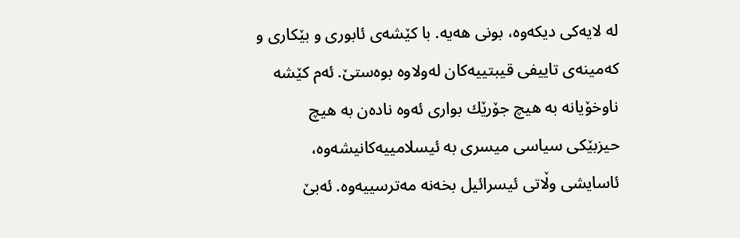له‌ لایه‌كی دیكه‌وه‌، بونی هه‌یه‌. با كێشه‌ی ئابوری و بێكاری و كه‌مینه‌ی تاییفی قیبتییه‌كان له‌ولاوه‌ بوه‌ستێ. ئه‌م كێشه‌ ناوخۆیانه‌ به‌ هیچ جۆرێك بواری ئه‌وه‌ ناده‌ن به‌ هیچ حیزبێكی سیاسی میسری به‌ ئیسلامییه‌كانیشه‌وه‌، ئاسایشی وڵاتی ئیسرائیل بخه‌نه‌ مه‌ترسییه‌وه‌. ئه‌بێ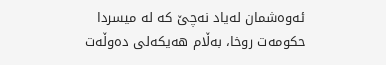ئه‌وه‌شمان له‌یاد نه‌چێ كه‌ له‌ میسردا حكومه‌ت روخا، به‌ڵام هه‌یكه‌لی ده‌وڵه‌ت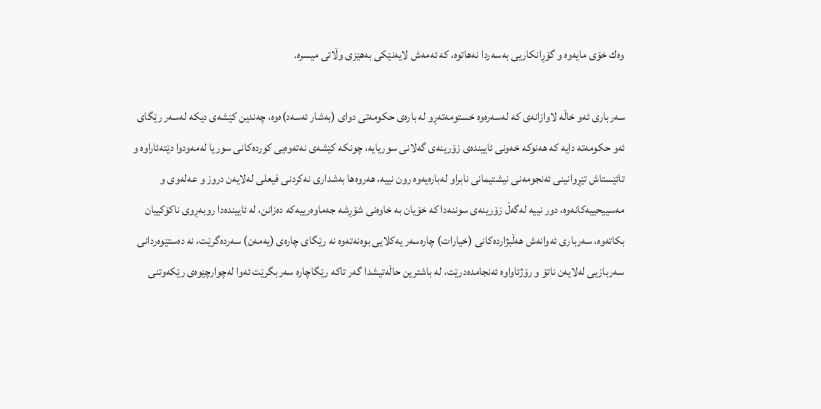وه‌ك خۆی مایه‌وه‌ و گۆڕانكاریی به‌سه‌ردا نه‌هاتوه‌، كه‌ ئه‌مه‌ش لایه‌نێكی به‌هێزی وڵاتی میسره‌.

سه‌رباری ئه‌و خاڵه‌ لاوازانه‌ی كه‌ له‌سه‌ره‌وه‌ خستومه‌ته‌ڕو له‌ باره‌ی حكومه‌تی دوای (به‌شار ئه‌سه‌د)ه‌وه‌، چه‌ندین كێشه‌ی دیكه‌ له‌سه‌ر رێگای ئه‌و حكومه‌ته‌ دایه‌ كه‌ هه‌نوكه‌ خه‌ونی ئایینده‌ی زۆرینه‌ی گه‌لانی سوریایه‌، چونكه‌ كێشه‌ی نه‌ته‌وه‌یی كورده‌كانی سوریا له‌مه‌ودوا دێته‌ئاراوه‌ و تائێستاش تێڕوانینی ئه‌نجومه‌نی نیشتیمانی نابراو له‌باره‌یه‌وه‌ رون نییه‌، هه‌روه‌ها به‌شداری نه‌كردنی فیعلی له‌لایه‌ن دروز و عه‌له‌وی و مه‌سییحییه‌كانه‌وه‌، دور نییه‌ له‌گه‌ڵ زۆرینه‌ی سوننه‌دا كه‌ خۆیان به‌ خاوه‌نی شۆڕشه‌ جه‌ماوه‌رییه‌كه‌ ده‌زانن، له‌ ئایینده‌دا روبه‌ڕوی ناكۆكییان بكاته‌وه‌، سه‌رباری ئه‌وانه‌ش هه‌ڵبژارده‌كانی (خیارات) چاره‌سه‌ر یه‌كلایی بوه‌نه‌ته‌وه‌ نه‌ رێگای چاره‌ی (یه‌مه‌ن) سه‌رده‌گرێت، نه‌ ده‌ستێوه‌ردانی سه‌ربازیی له‌لایه‌ن ناتۆ و رۆژئاواوه‌ ئه‌نجامده‌درێت، له‌ باشترین حاڵه‌تیشدا گه‌ر تاكه‌ رێگاچاره‌ سه‌ربگرێت ئه‌وا له‌چوارچێوه‌ی رێكه‌وتنی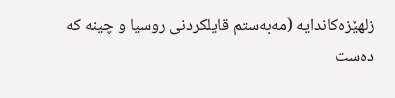زلهێزه‌كاندایه‌ (مه‌به‌ستم قایلكردنی روسیا و چینه‌ كه‌ ده‌ست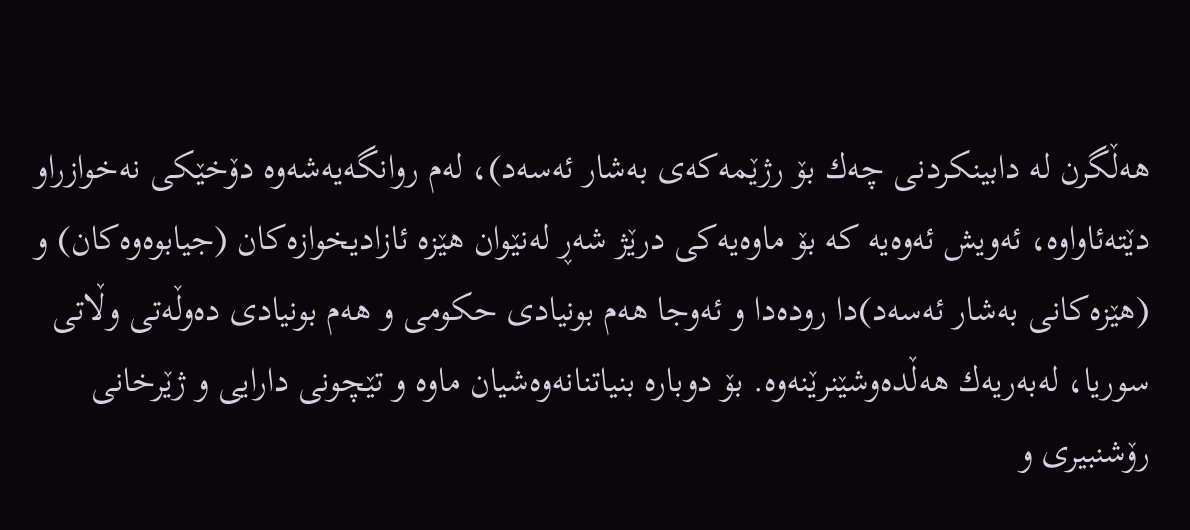هه‌ڵگرن له‌ دابینكردنی چه‌ك بۆ رژێمه‌كه‌ی به‌شار ئه‌سه‌د)، له‌م روانگه‌یه‌شه‌وه‌ دۆخێكی نه‌خوازراو دێته‌ئاواوه‌، ئه‌ویش ئه‌وه‌یه‌ كه‌ بۆ ماوه‌یه‌كی درێژ شه‌ڕ له‌نێوان هێزه‌ ئازادیخوازه‌كان (جیابوه‌وه‌كان) و (هێزه‌كانی به‌شار ئه‌سه‌د)دا روده‌دا و ئه‌وجا هه‌م بونیادی حكومی و هه‌م بونیادی ده‌وڵه‌تی وڵاتی سوریا، له‌به‌ریه‌ك هه‌ڵده‌وشێنرێنه‌وه‌. بۆ دوباره‌ بنیاتنانه‌وه‌شیان ماوه‌ و تێچونی دارایی و ژێرخانی رۆشنبیری و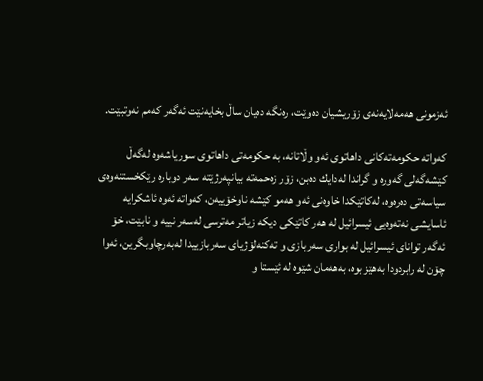ئه‌زمونی هه‌مه‌لایه‌نه‌ی زۆریشیان ده‌وێت، ره‌نگه‌ ده‌یان ساڵ بخایه‌نێت ئه‌گه‌ر كه‌مم نه‌وتبێت.

كه‌واته‌ حكومه‌ته‌كانی داهاتوی ئه‌و وڵاتانه‌، به‌ حكومه‌تی داهاتوی سوریاشه‌وه‌ له‌گه‌ڵ كێشه‌گه‌لی گه‌وره‌ و گراندا له‌دایك ده‌بن، زۆر زه‌حمه‌ته‌ بیانپه‌رژێته‌ سه‌ر دوباره‌ رێكخستنه‌وه‌ی سیاسه‌تی ده‌ره‌وه‌، له‌كاتێكدا خاوه‌نی ئه‌و هه‌مو كێشه‌ ناوخۆییه‌ن، كه‌واته‌ ئه‌وه‌ ئاشكرایه‌ ئاسایشی نه‌ته‌وه‌یی ئیسرائیل له‌ هه‌ر كاتێكی دیكه‌ زیاتر مه‌ترسی له‌سه‌ر نییه‌ و نابێت، خۆ ئه‌گه‌ر توانای ئیسرائیل له‌ بواری سه‌ربازی و ته‌كنه‌لۆژیای سه‌ربازییدا له‌به‌رچاوبگرین، ئه‌وا چۆن له‌ رابردودا به‌هێز بوه‌، به‌هه‌مان شێوه‌ له‌ ئێستا و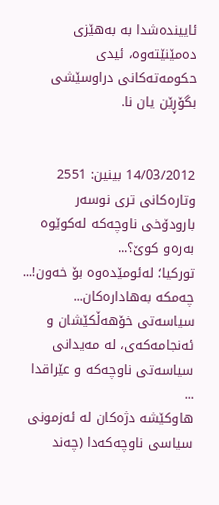ئایینده‌شدا به‌ به‌هێزی ده‌مێنێته‌وه‌، ئیدی حكومه‌ته‌كانی دراوسێشی بگۆڕێن یان نا.


14/03/2012 بینین: 2551
وتاره‌کانی تری نوسه‌ر
بارودۆخی ناوچه‌كه‌ له‌كوێوه‌ به‌ره‌و كوێ؟...
توركیا؛ له‌ئومێده‌وه‌ بۆ خه‌ون!...
چه‌مكه‌ به‌هاداره‌كان...
سیاسه‌تی خۆهه‌ڵكێشان و ئه‌نجامه‌كه‌ی، له‌ مه‌یدانی سیاسه‌تی ناوچه‌كه‌ و عێراقدا ...
هاوكێشه‌ دژه‌كان له‌ ئه‌زمونی سیاسی ناوچه‌كه‌دا (چه‌ند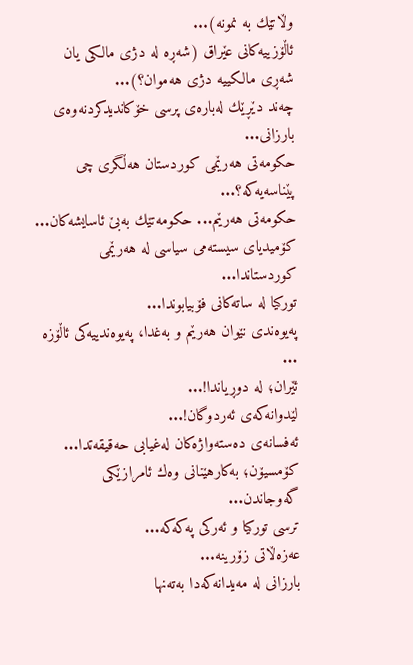وڵاتێك به‌ نمونه‌)...
ئاڵۆزییه‌كانی عێراق (شه‌ڕه‌ له‌ دژی مالكی یان شه‌ڕی مالكییه‌ دژی هه‌موان؟)...
چه‌ند دێڕێك له‌باره‌ی پرسی خۆكاندیدكردنه‌وه‌ی بارزانی...
حكومه‌تی هه‌رێمی كوردستان هه‌ڵگری چی پێناسه‌یه‌كه‌؟...
حكومه‌تی هه‌رێم... حكومه‌تێك به‌بێ ئاسایشه‌كان...
كۆمیدیای سیسته‌می سیاسی له‌ هه‌رێمی كوردستاندا...
توركیا له‌ ساته‌كانی فۆبیابوندا...
په‌یوه‌ندی نێوان هه‌رێم و به‌غدا، په‌یوه‌ندییه‌كی ئاڵۆزه ...
ئێران؛ لە دوڕیاندا!...
لێدوانه‌كه‌ی ئه‌ردوگان!...
ئه‌فسانه‌ی ده‌سته‌واژه‌كان له‌غیابی حه‌قیقه‌تدا...
كۆمسیۆن؛ به‌كارهێنانی وه‌ك ئامرازێكی گه‌وجاندن...
ترسی توركیا و ئه‌ركی په‌كه‌كه‌...
عه‌زه‌ڵاتی زۆرینه‌...
بارزانی له‌ مه‌یدانه‌كه‌دا به‌ته‌نها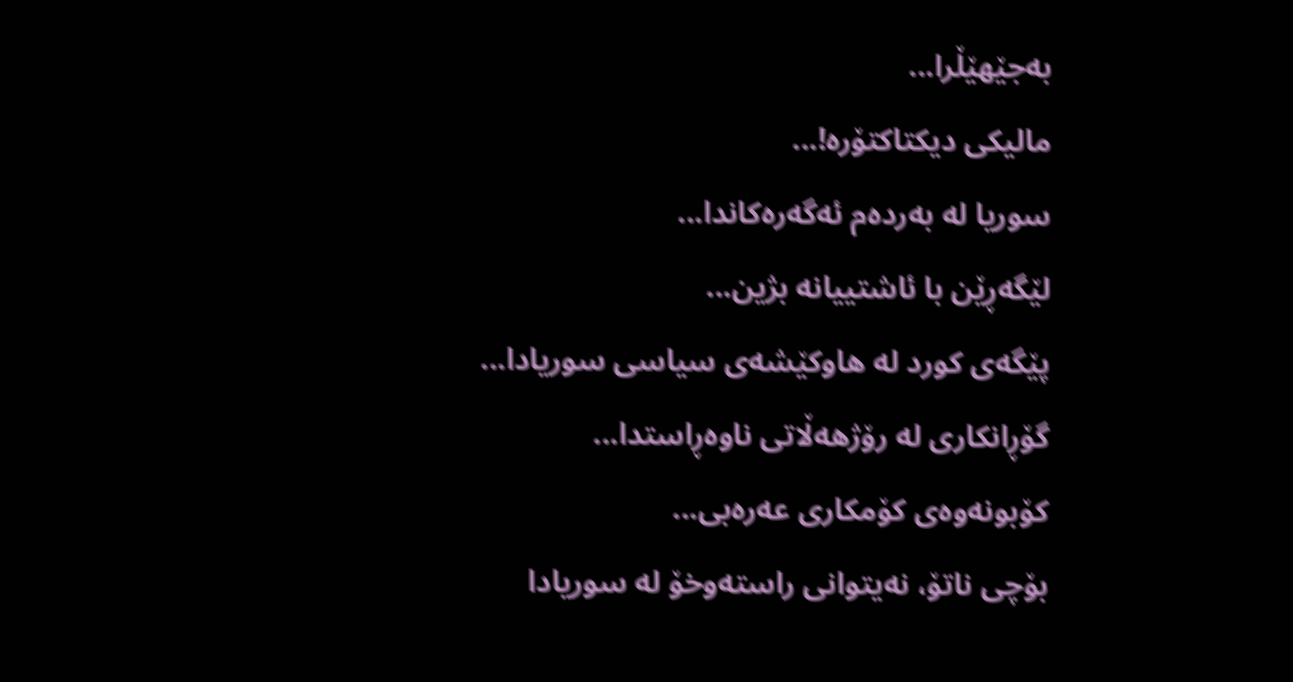به‌جێهێڵرا...
مالیکی دیکتاکتۆره‌!...
سوریا له‌ به‌رده‌م ئه‌گه‌ره‌كاندا...
لێگه‌ڕێن با ئاشتییانه‌ بژین...
پێگه‌ی كورد له‌ هاوكێشه‌ی سیاسی سوریادا...
گۆڕانکاری له‌ رۆژهه‌ڵاتی ناوه‌ڕاستدا...
كۆبونه‌وه‌ی كۆمكاری عه‌ره‌بی...
بۆچی ناتۆ، نه‌یتوانی راسته‌وخۆ له‌ سوریادا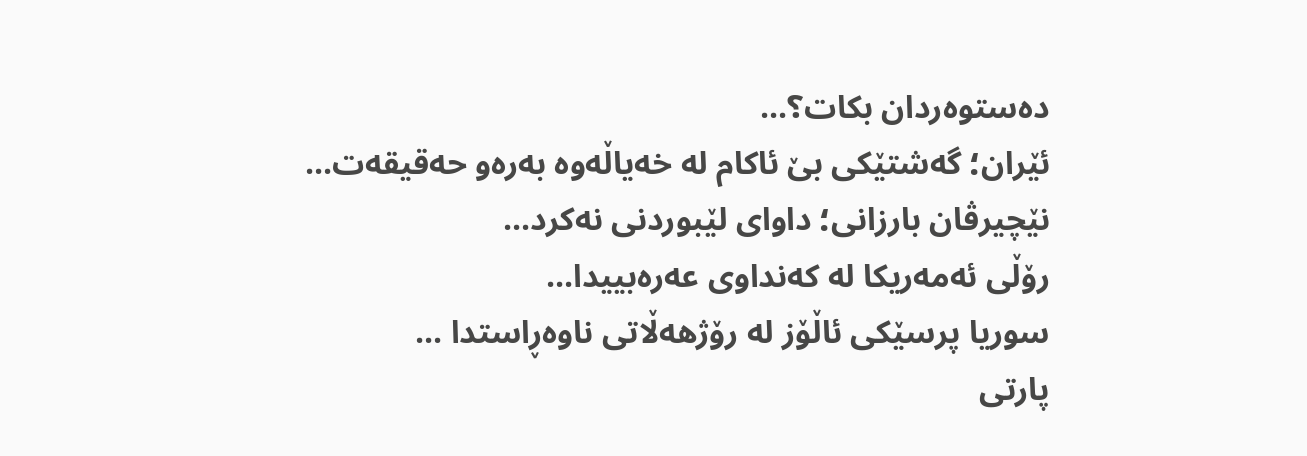ده‌ستوه‌ردان بكات؟...
ئێران؛ گه‌شتێكی بێ ئاكام له‌ خه‌یاڵه‌وه‌ به‌ره‌و حه‌قیقه‌ت...
نێچیرڤان بارزانی؛ داوای لێبوردنی نه‌كرد...
رۆڵی ئه‌مه‌ریكا له‌ كه‌نداوی عه‌ره‌بییدا...
سوریا پرسێكی ئاڵۆز له‌ رۆژهه‌ڵاتی ناوه‌ڕاستدا ...
پارتی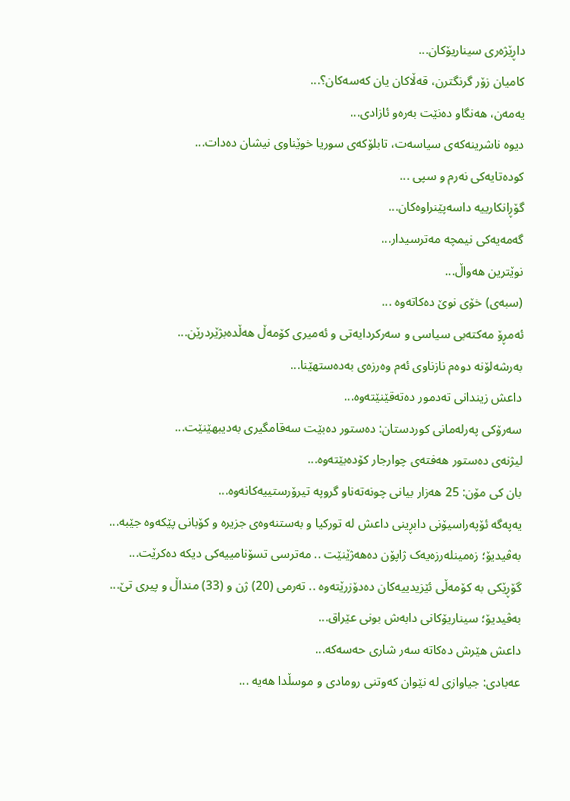داڕێژه‌ری سیناریۆكان...
كامیان زۆر گرنگترن، قه‌ڵاكان یان كه‌سه‌كان؟...
یه‌مه‌ن، هه‌نگاو ده‌نێت به‌ره‌و ئازادی...
دیوه‌ ناشرینه‌كه‌ی سیاسه‌ت، تابلۆكه‌ی سوریا خوێناوی نیشان ده‌دات...
كوده‌تایه‌كی نه‌رم و سپی ...
گۆڕانكارییه‌ داسه‌پێنراوه‌كان...
گه‌مه‌یه‌كی نیمچه‌ مه‌ترسیدار...
نوێترین هه‌واڵ...
(سبەى) خۆى نوێ دەکاتەوە ...
ئه‌مڕۆ مه‌كته‌بی‌ سیاسی‌ و سه‌ركردایه‌تی‌ و ئه‌میری‌ كۆمه‌ڵ هەڵدەبژێردرێن...
به‌رشه‌لۆنه‌ دوه‌م نازناوی ئه‌م وه‌رزه‌ی به‌ده‌ستهێنا...
داعش زیندانی تەدمور دەتەقێنێتەوە...
سەرۆكی پەرلەمانی كوردستان: دەستور دەبێت سەقامگیری بەدیبهێنێت...
لیژنەی دەستور هەفتەی چوارجار كۆدەبێتەوە...
بان كی مۆن: 25 هەزار بیانی چونەتەناو گروپە تیرۆرستییەكانەوە...
یەپەگە ئۆپەراسیۆنی دابڕینی داعش لە تورکیا و بەستنەوەی جزیرە و کۆبانی پێکەوە جێبە...
بەڤیدیۆ؛ زەمینلەرزەیەک ژاپۆن دەهەژێنێت .. مەترسی تسۆنامییەکی دیکە دەکرێت...
گۆڕێکی بە کۆمەڵی ئێزیدییەکان دەدۆزرێتەوە .. تەرمی (20) ژن و (33) منداڵ و پیری تێ...
بەڤیدیۆ؛ سیناریۆکانی دابەش بونی عێراق...
داعش هێرش دەکاتە سەر شاری حەسەکە...
عه‌بادی: جیاوازی له‌ نێوان کەوتنی رومادی و موسڵدا هه‌یه‌ ...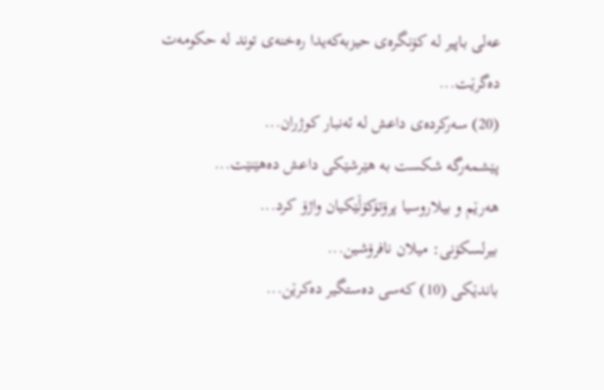عەلی باپیر لە کۆنگرەی حیزبەکەیدا رەخنەی توند لە حکومەت دەگرێت...
(20) سه‌ركرده‌ی داعش لە ئەنبار کوژران...
پێشمەرگە شكست بە هێرشێكی داعش دەهێنێت...
هەرێم و بیلاروسیا پرۆتۆکۆڵێکیان واژۆ کرد...
بیرلسكۆنی: میلان نافرۆشین...
باندێکی (10) کەسى دەستگیر دەکرێن...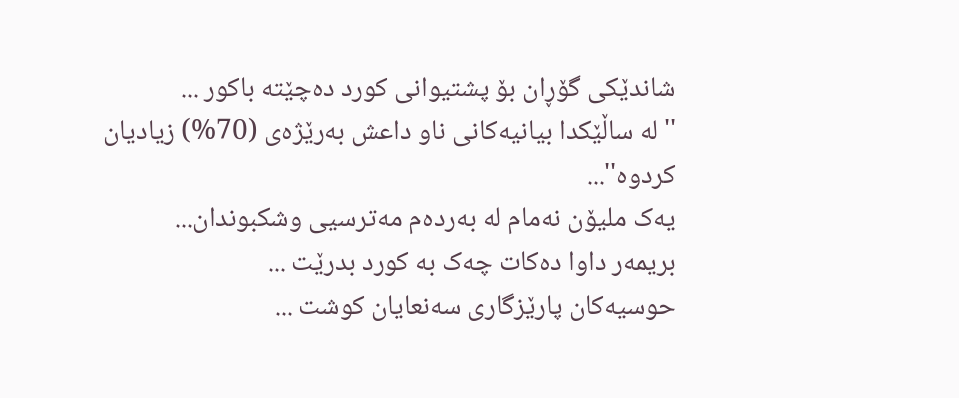شاندێکى گۆڕان بۆ پشتیوانی کورد دەچێتە باکور ...
''لە ساڵێکدا بیانیه‌كانی ناو داعش بەرێژەى (70%) زیادیان کردوە''...
یەک ملیۆن نەمام لە بەردەم مەترسیی وشکبوندان...
بریمه‌ر داوا دەکات چەک بە کورد بدرێت ...
حوسیەکان پارێزگارى سەنعایان کوشت ...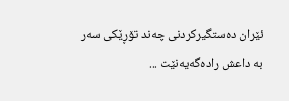ئێران دەستگیرکردنى چه‌ند تۆڕێكی‌ سه‌ر به‌ داعش رادەگەیەنێت ...